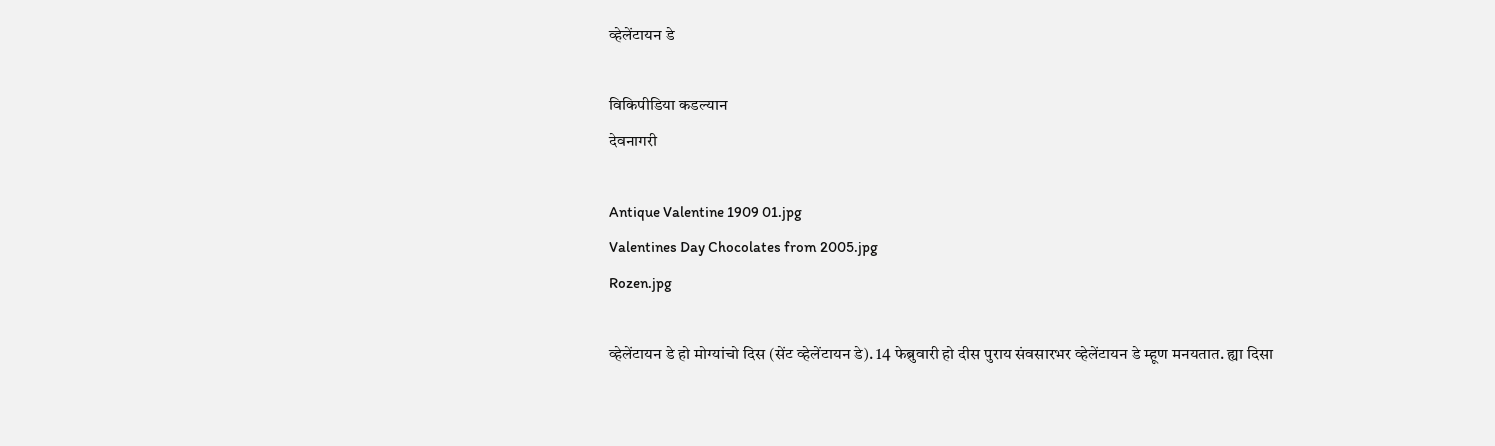व्हेलेंटायन डे

विकिपीडिया कडल्यान
देवनागरी

Antique Valentine 1909 01.jpg
Valentines Day Chocolates from 2005.jpg
Rozen.jpg

व्हेलेंटायन डे हो मोग्यांचो दिस (सेंट व्हेलेंटायन डे). 14 फेब्रुवारी हो दीस पुराय संवसारभर व्हेलेंटायन डे म्हूण मनयतात. ह्या दिसा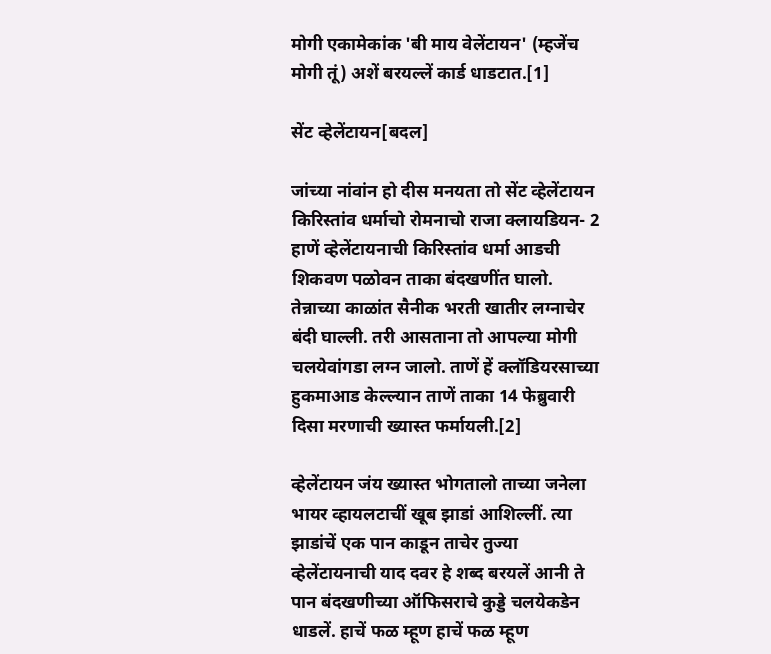मोगी एकामेकांक 'बी माय वेलेंटायन' (म्हजेंच मोगी तूं) अशें बरयल्लें कार्ड धाडटात.[1]

सेंट व्हेलेंटायन[बदल]

जांच्या नांवांन हो दीस मनयता तो सेंट व्हेलेंटायन किरिस्तांव धर्माचो रोमनाचो राजा क्लायडियन- 2 हाणें व्हेलेंटायनाची किरिस्तांव धर्मा आडची शिकवण पळोवन ताका बंदखणींत घालो. तेन्नाच्या काळांत सैनीक भरती खातीर लग्नाचेर बंदी घाल्ली. तरी आसताना तो आपल्या मोगी चलयेवांगडा लग्न जालो. ताणें हें क्लॉडियरसाच्या हुकमाआड केल्ल्यान ताणें ताका 14 फेब्रुवारी दिसा मरणाची ख्यास्त फर्मायली.[2]

व्हेलेंटायन जंय ख्यास्त भोगतालो ताच्या जनेला भायर व्हायलटाचीं खूब झाडां आशिल्लीं. त्या झाडांचें एक पान काडून ताचेर तुज्या व्हेलेंटायनाची याद दवर हे शब्द बरयलें आनी ते पान बंदखणीच्या ऑफिसराचे कुड्डे चलयेकडेन धाडलें. हाचें फळ म्हूण हाचें फळ म्हूण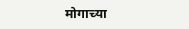मोगाच्या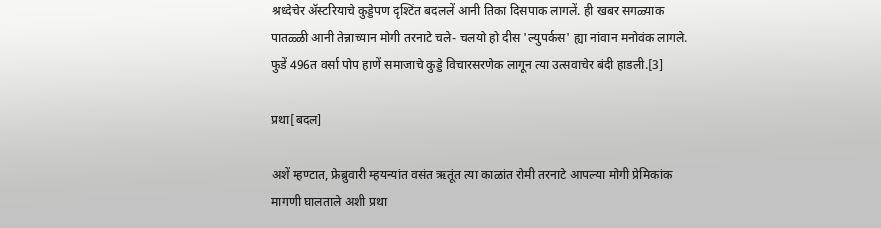श्रध्देचेर ॲस्टरियाचे कुड्डेपण दृश्टिंत बदललें आनी तिका दिसपाक लागलें. ही खबर सगळ्याक पातळ्ळी आनी तेन्नाच्यान मोगी तरनाटे चले- चलयो हो दीस 'ल्युपर्कस' ह्या नांवान मनोवंक लागले. फुडें 496त वर्सा पोप हाणें समाजाचे कुड्डे विचारसरणेक लागून त्या उत्सवाचेर बंदी हाडली.[3]

प्रथा[बदल]

अशें म्हण्टात, फ्रेब्रुवारी म्हयन्यांत वसंत ऋतूंत त्या काळांत रोमी तरनाटे आपल्या मोगी प्रेमिकांक मागणी घालताले अशी प्रथा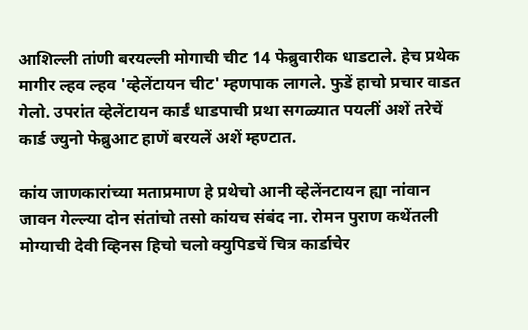आशिल्ली तांणी बरयल्ली मोगाची चीट 14 फेब्रुवारीक धाडटाले. हेच प्रथेक मागीर ल्हव ल्हव 'व्हेलेंटायन चीट' म्हणपाक लागले. फुडें हाचो प्रचार वाडत गेलो. उपरांत व्हेलेंटायन कार्डं धाडपाची प्रथा सगळ्यात पयलीं अशें तरेचें कार्ड ज्युनो फेब्रुआट हाणें बरयलें अशें म्हण्टात.

कांय जाणकारांच्या मताप्रमाण हे प्रथेचो आनी व्हेलेंनटायन ह्या नांवान जावन गेल्ल्या दोन संतांचो तसो कांयच संबंद ना. रोमन पुराण कथेंतली मोग्याची देवी व्हिनस हिचो चलो क्युपिडचें चित्र कार्डाचेर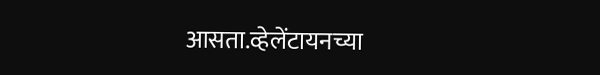आसता.व्हेलेंटायनच्या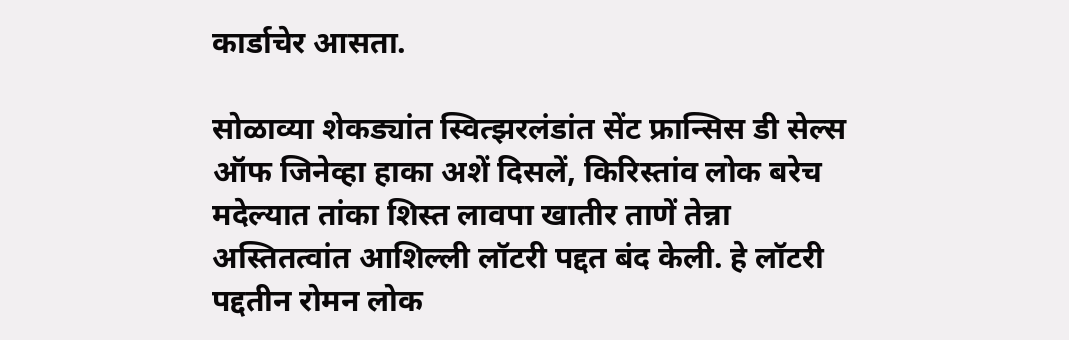कार्डाचेर आसता.

सोळाव्या शेकड्यांत स्वित्झरलंडांत सेंट फ्रान्सिस डी सेल्स ऑफ जिनेव्हा हाका अशें दिसलें, किरिस्तांव लोक बरेच मदेल्यात तांका शिस्त लावपा खातीर ताणें तेन्ना अस्तितत्वांत आशिल्ली लॉटरी पद्दत बंद केली. हे लॉटरी पद्दतीन रोमन लोक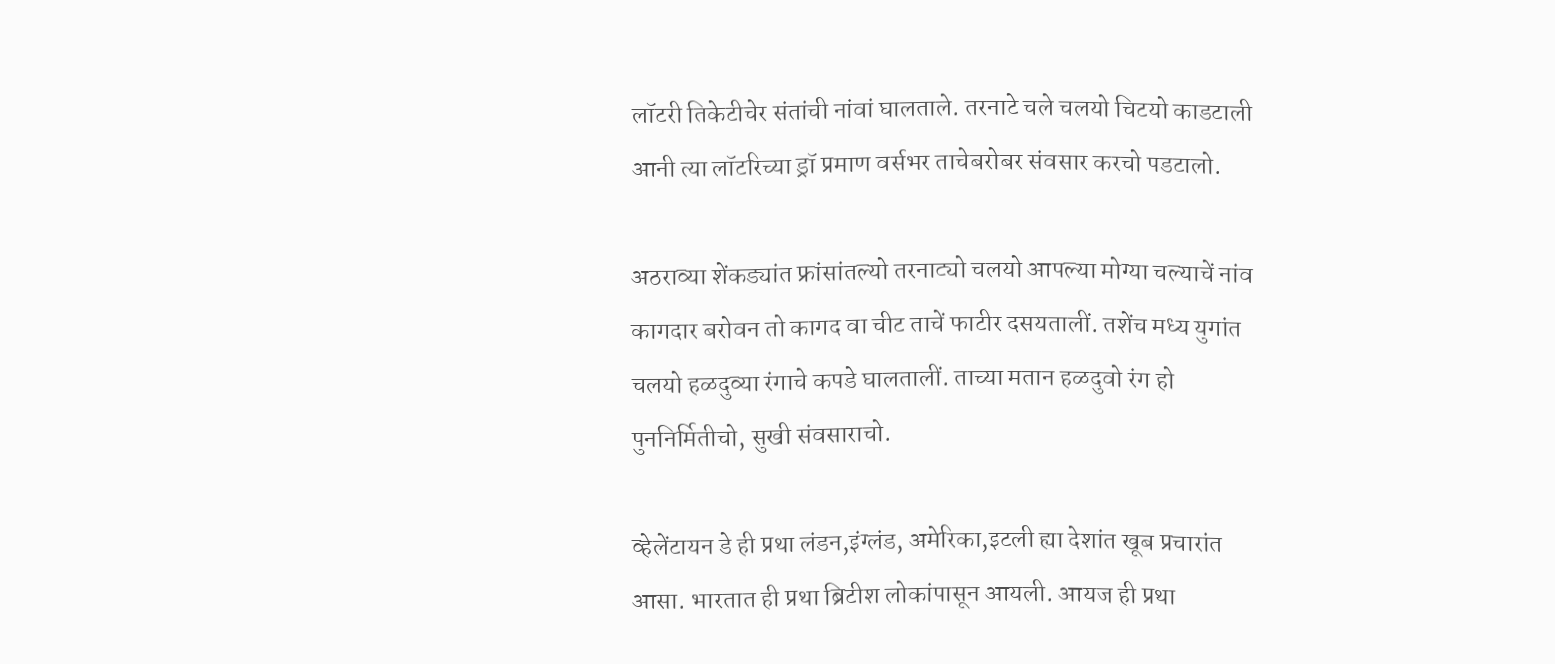लॉटरी तिकेटीचेर संतांची नांवां घालताले. तरनाटे चले चलयो चिटयो काडटाली आनी त्या लॉटरिच्या ड्रॉ प्रमाण वर्सभर ताचेबरोबर संवसार करचो पडटालो.

अठराव्या शेंकड्यांत फ्रांसांतल्यो तरनाट्यो चलयो आपल्या मोग्या चल्याचें नांव कागदार बरोवन तो कागद वा चीट ताचें फाटीर दसयतालीं. तशेंच मध्य युगांत चलयो हळदुव्या रंगाचे कपडे घालतालीं. ताच्या मतान हळदुवो रंग हो पुननिर्मितीचो, सुखी संवसाराचो.

व्हेलेंटायन डे ही प्रथा लंडन,इंग्लंड, अमेरिका,इटली ह्या देशांत खूब प्रचारांत आसा. भारतात ही प्रथा ब्रिटीश लोकांपासून आयली. आयज ही प्रथा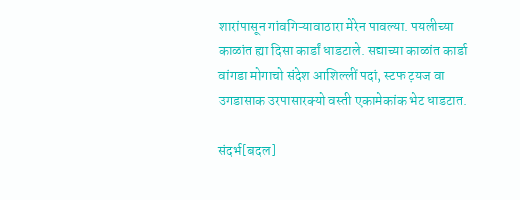शारांपासून गांवगिऱ्यावाठारा मेरेन पावल्या. पयलीच्या काळांत ह्या दिसा कार्डां धाडटाले. सद्याच्या काळांत कार्डा वांगडा मोगाचो संदेश आशिल्लीं पदां, स्टफ ट़यज वा उगडासाक उरपासारक्यो वस्ती एकामेकांक भेट धाडटात.

संदर्भ[बदल]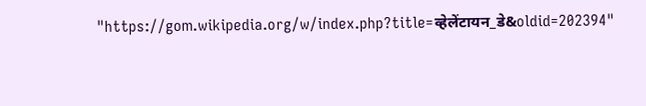"https://gom.wikipedia.org/w/index.php?title=व्हेलेंटायन_डे&oldid=202394"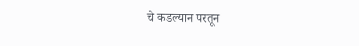चे कडल्यान परतून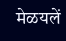मेळयलें